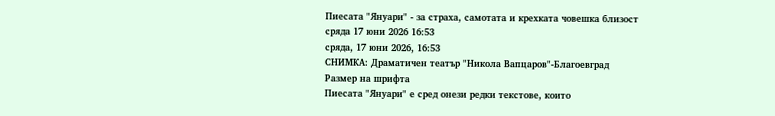Пиесата "Януари" - за страха, самотата и крехката човешка близост
сряда 17 юни 2026 16:53
сряда, 17 юни 2026, 16:53
СНИМКА: Драматичен театър "Никола Вапцаров"-Благоевград
Размер на шрифта
Пиесата "Януари" е сред онези редки текстове, които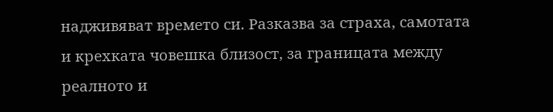надживяват времето си. Разказва за страха, самотата и крехката човешка близост, за границата между реалното и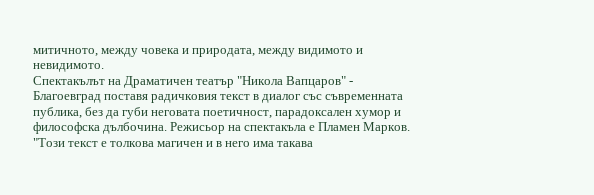митичното, между човека и природата, между видимото и невидимото.
Спектакълът на Драматичен театър "Никола Вапцаров" - Благоевград поставя радичковия текст в диалог със съвременната публика, без да губи неговата поетичност, парадоксален хумор и философска дълбочина. Режисьор на спектакъла е Пламен Марков.
"Този текст е толкова магичен и в него има такава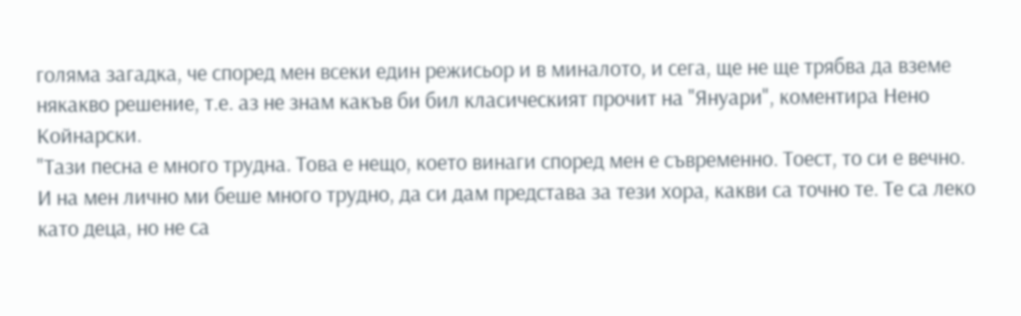голяма загадка, че според мен всеки един режисьор и в миналото, и сега, ще не ще трябва да вземе някакво решение, т.е. аз не знам какъв би бил класическият прочит на "Януари", коментира Нено Койнарски.
"Тази песна е много трудна. Това е нещо, което винаги според мен е съвременно. Тоест, то си е вечно. И на мен лично ми беше много трудно, да си дам представа за тези хора, какви са точно те. Те са леко като деца, но не са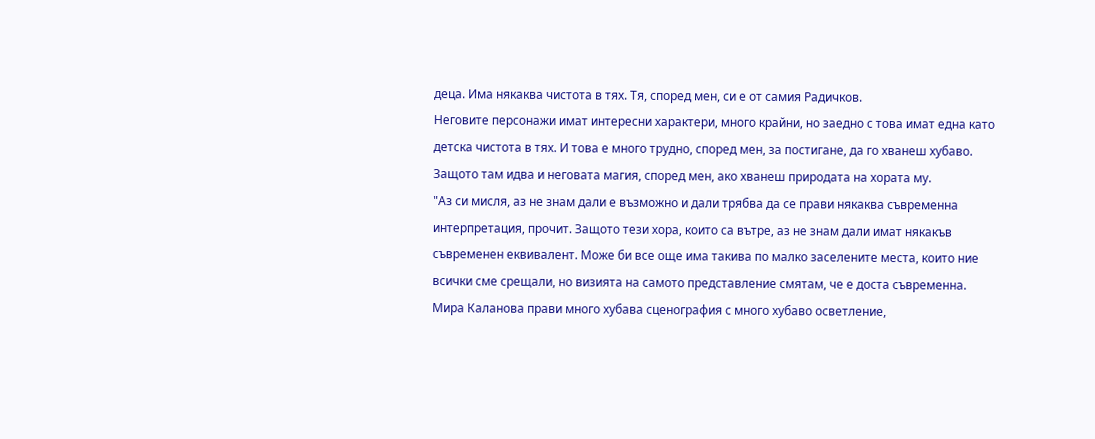деца. Има някаква чистота в тях. Тя, според мен, си е от самия Радичков.
Неговите персонажи имат интересни характери, много крайни, но заедно с това имат една като детска чистота в тях. И това е много трудно, според мен, за постигане, да го хванеш хубаво. Защото там идва и неговата магия, според мен, ако хванеш природата на хората му.
"Аз си мисля, аз не знам дали е възможно и дали трябва да се прави някаква съвременна интерпретация, прочит. Защото тези хора, които са вътре, аз не знам дали имат някакъв съвременен еквивалент. Може би все още има такива по малко заселените места, които ние всички сме срещали, но визията на самото представление смятам, че е доста съвременна.
Мира Каланова прави много хубава сценография с много хубаво осветление,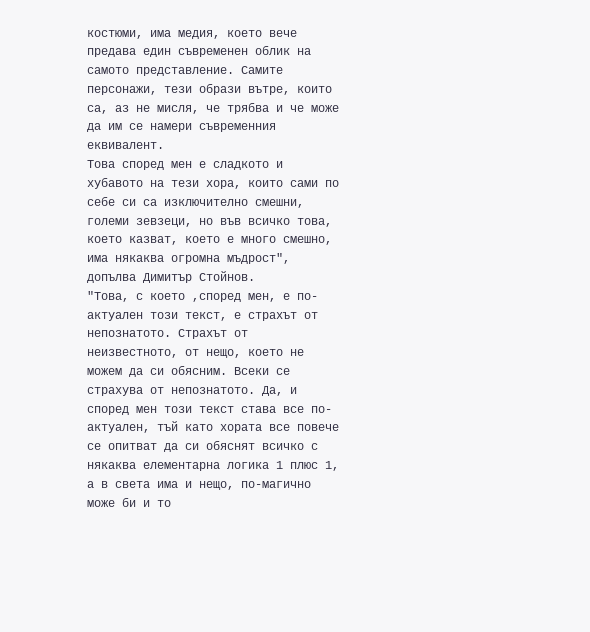костюми, има медия, което вече предава един съвременен облик на самото представление. Самите персонажи, тези образи вътре, които са, аз не мисля, че трябва и че може да им се намери съвременния еквивалент.
Това според мен е сладкото и хубавото на тези хора, които сами по себе си са изключително смешни, големи зевзеци, но във всичко това, което казват, което е много смешно, има някаква огромна мъдрост", допълва Димитър Стойнов.
"Това, с което ,според мен, е по-актуален този текст, е страхът от непознатото. Страхът от неизвестното, от нещо, което не можем да си обясним. Всеки се страхува от непознатото. Да, и според мен този текст става все по-актуален, тъй като хората все повече се опитват да си обяснят всичко с някаква елементарна логика 1 плюс 1, а в света има и нещо, по-магично може би и то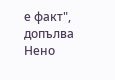е факт", допълва Нено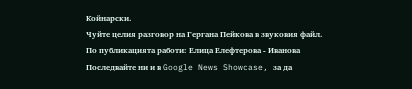Койнарски.
Чуйте целия разговор на Гергана Пейкова в звуковия файл.
По публикацията работи: Елица Елефтерова - Иванова
Последвайте ни и в Google News Showcase, за да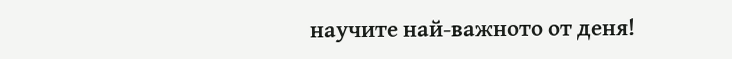научите най-важното от деня!